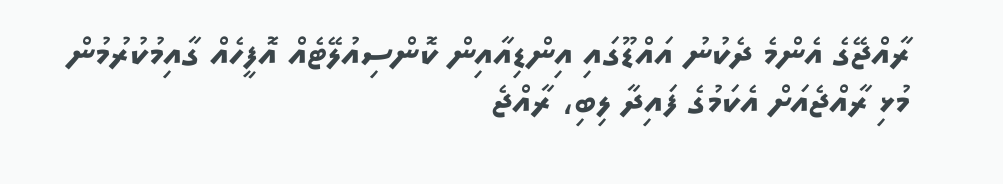ރާއްޖޭގެ އެންމެ ދެކުނު އައްޑޫގައި އިންޑިއާއިން ކޮންސިއުލޭޓެއް އޮފީހެއް ގާއިމުކުރުމުން މުޅި ރާއްޖެއަށް އެކަމުގެ ފައިދާ ލިބި، ރާއްޖެ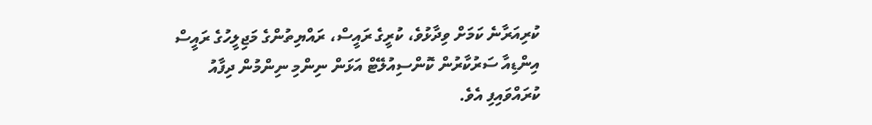ކުރިއަރާނެ ކަމަށް ވިދާޅުވެ، ކުރީގެ ރައީސް، ރައްޔިތުންގެ މަޖިލީހުގެ ރައީސް އިންޑިއާ ސަރުކާރުން ކޮންސިއުލޭޓް އަޅަން ނިންމި ނިންމުން ދިފާއު ކުރައްވައިފި އެވެ.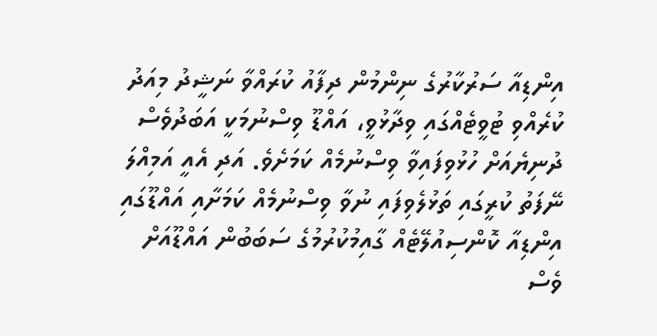އިންޑިއާ ސަރުކާރުގެ ނިންމުން ދިފާއު ކުރައްވާ ނަޝީދު މިއަދު ކުރެއްވި ޓުވީޓެއްގައި ވިދާޅުވީ، އައްޑޫ ވިސްނުމަކީ އަބަދުވެސް ދުނިޔެއަށް ހުޅުވިފައިވާ ވިސްނުމެއް ކަމަށެވެ. އަދި އެއީ އަމިއްލަ ނޭފަތު ކުރީގައި ތަޅުލެވިފައި ނުވާ ވިސްނުމެއް ކަމަށާއި އައްޑޫގައި އިންޑިއާ ކޮންސިއުލޭޓެއް ގާއިމުކުރުމުގެ ސަބަބުން އައްޑޫއަށް ވެސް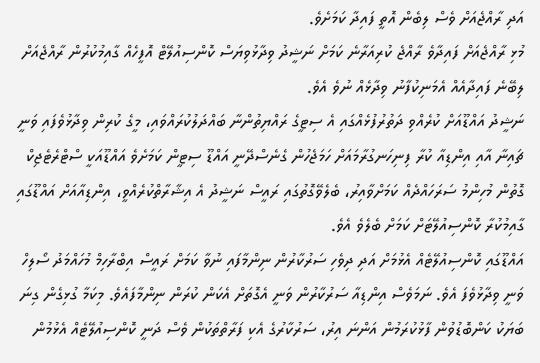އަދި ރާއްޖެއަށް ވެސް ލިބެން އޮތީ ފައިދާ ކަމަށެވެ.
މުޅި ރާއްޖެއަށް ފައިދާވެ ރާއްޖެ ކުރިއަރާނެ ކަމަށް ނަޝީދު ވިދާޅުވިޔަސް ކޮންސިއުލޭޓް އޮފީހެއް ގާއިމުކުރުން ރާއްޖެއަށް ލިބޭނެ ފައިދާއެއް އެމަނިކުފާނު ވިދާޅެއް ނުވެ އެވެ.
ނަޝީދު އައްޑޫއަށް ކުރެއްވި ދަތުރުފުޅެއްގައި އެ ސިޓީގެ ރައްޔިތުންނާ ބައްދަލުކުރައްވައި، މީގެ ކުރިން ވިދާޅުވެފައި ވަނީ ޗައިނާ އާއި އިންޑިއާ ކުރާ ފިނިހަނގުރާމައަށް ހަމަޖެހުން ގެނެސްދޭނީ އައްޑޫ ސިޓީން ކަމަށެވެ އައްޑޫއަކީ ސްޓްރެޓެޖިކް ގޮތުން މުހިންމު ސަރަހައްދެއް ކަމަށްވާއިރު، ބެލެވޭގޮތުގައި ރައީސް ނަޝީދު އެ އިޝާރާތްކުރެއްވީ، އިންޑިއާއަށް އައްޑޫގައި ގާއިމުކުރާ ކޮންސިއުލޭޓަށް ކަމަށް ބެލެވެ އެވެ.
އައްޑޫގައި ކޮންސިއުލޭޓެއް އެޅުމަށް އަދި ދިވެހި ސަރުކާރުން ނިންމާފައި ނުވާ ކަމަށް ރައީސް އިބްރާހިމް މުހައްމަދު ސޯލިހް ވަނީ ވިދާޅުވެފަ އެވެ. ނަމަވެސް އިންޑިއާ ސަރުކާރުން ވަނީ އެގޮތަށް އެކަން ކުރަން ނިންމާފައެވެ. މިކަމާ ގުޅިގެން ގިނަ ބަޔަކު ކަންބޮޑުވުން ފާޅުކުރަމުން އަންނަ އިރު، ސަރުކާރުގެ އެކި ފަރާތްތަކުން ވެސް ދަނީ ކޮންސިއުލޭޓެއް އެޅުމުން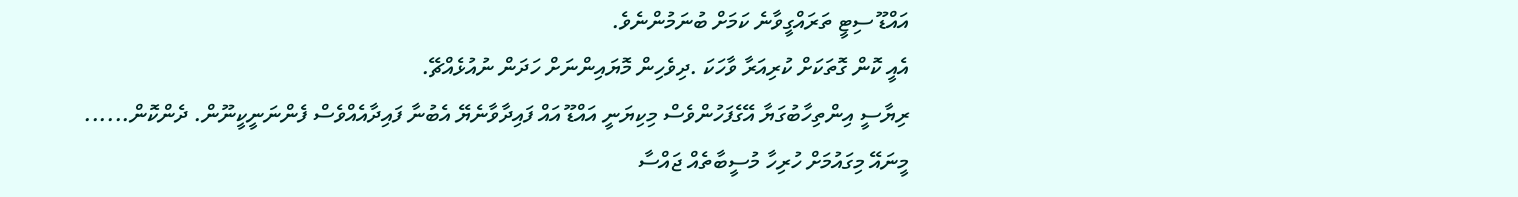އައްޑޫ ސިޓީ ތަރައްގީވާނެ ކަމަށް ބުނަމުންނެވެ.
އެއީ ކޮން ގޮތަކަށް ކުރިއަރާ ވާހަކަ .ދިވެހިން މޮޔައިންނަށް ހަދަން ނުއުޅެއްޗޭ.
ރިޔާސީ އިންތިހާބުގަޔާ އޭގެފަހުންވެސް މިކިޔަނީ އައްޑޫ އައް ފައިދާވާނެޔޭ އެބުނާ ފައިދާއެއްވެސް ފެންނަނީކީނޫން. ދެންކޮން......
މީނައޭ މިގައުމަށް ހުރިހާ މުސީބާތެއް ޖައްސާ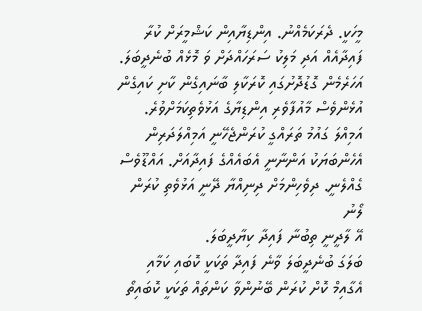މީހަކީ. ދެރަކަމެއްނު. އިންޑިޔާއިން ކަޝްމީރަށް ކުރާ ފައިދާއެއް އަދި މަލިކު ސަރަހައްދަށް ވަ މޮޅެއް ބުނެދީބަލަ. އަހަރެމެން ގޮޑުދޮށުގައި ކޮރަކާލި ބާނައިގެން ކާށި ކައިގެން އުޅެންވެސް މާއުފާވެރި އިންޑިޔާގެ އަޅުވެތިކަމަށްވުރެ. އަމިއްލަ ގައުމު ތަރައްގީ ކުރަންޖެހޭނީ އަމިއްލަދަރިން އެހެންބަޔަކު އަންނާނީ އެބައެއްގެ ފައިދާއަށް. އައްޑޫވެސް ގެއްލެނީ. ދިވެހިންމަށް ދިނިއްޔާ ދޭނީ އަޅުވެތި ކުރަން ލޯނު
އޭ ލާދީނީ ތިބުނާ ފައިދާ ކިޔާދީބަލަ.
ބަލަގަ ބުނެދީބަލަ ވާނެ ފައިދާ ތަކަކީ ކޮބައި ކަމާއި އެގާއިމް ކޮށް ކުރަން ބޭނުންވާ ކަންތައް ތަކަކީ ކޮބައިތޯ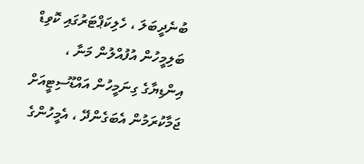ބުނެދީބަލަ ، ހެލިކަޕްޓަރުގައި ކޮވިޑް ބަލިމީހުން އުފުއްލުން މަނާ ، އިންޑިޔާގެ ގިނަމީހުން އައްޑޫސިޓީއަށް ޖަމާކުރަމުން އެބަގެންދޭ ، އެމީހުންގެ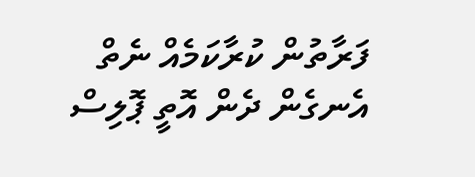ފަރާތުން ކުރާކަމެއް ނެތް އެނގެން ދެން އޮތީ ޕޮލިސް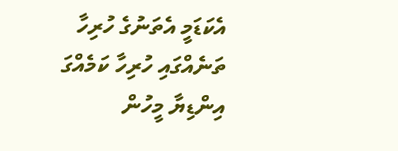އެކަޑަމީ އެތަނުގެ ހުރިހާ ތަނެއްގައި ހުރިހާ ކަމެއްގަ އިންޑިޔާ މީހުން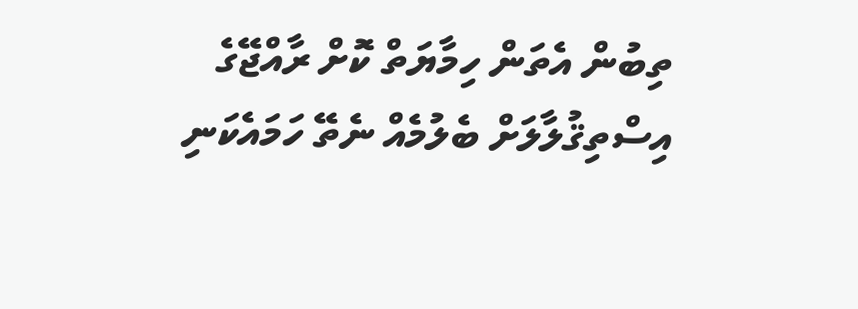ތިބުން އެތަން ހިމާޔަތް ކޮށް ރާއްޖޭގެ އިސްތިޤުލާލަށް ބެލުމެއް ނެތޭ ހަމައެކަނި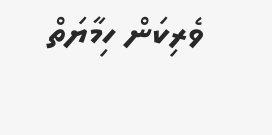ވެރިކަން ހިމާޔަތް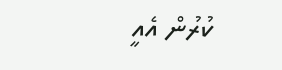ކުރުން އެއީ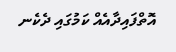އޮތްފައިދާއެއް ކަމުގައި ދެކެނ